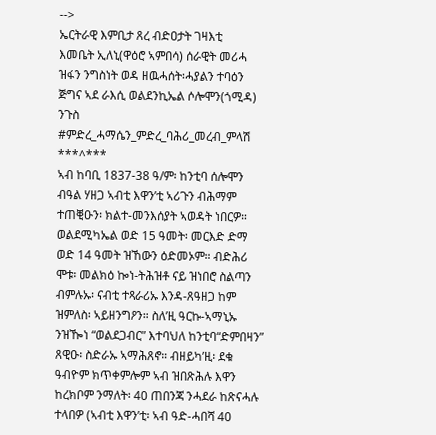-->
ኤርትራዊ እምቢታ ጸረ ብድዐታት ገዛእቲ
እመቤት ኢለኒ(ዋዕሮ ኣምበሳ) ሰራዊት መሪሓ ዝፋን ንግስነት ወዳ ዘዉሓሰት፡ሓያልን ተባዕን ጅግና ኣደ ራእሲ ወልደንኪኤል ሶሎሞን(ጎሚዳ) ንጉስ #ምድረ_ሓማሴን_ምድረ_ባሕሪ_መረብ_ምላሽ
***^***
ኣብ ከባቢ 1837-38 ዓ/ም፡ ከንቲባ ሰሎሞን ብዓል ሃዘጋ ኣብቲ እዋን’ቲ ኣሪጉን ብሕማም ተጠቒዑን፡ ክልተ-መንእሰያት ኣወዳት ነበርዎ። ወልደሚካኤል ወድ 15 ዓመት፡ መርእድ ድማ ወድ 14 ዓመት ዝኸውን ዕድመኦም። ብድሕሪ ሞቱ፡ መልክዕ ኰነ-ትሕዝቶ ናይ ዝነበሮ ስልጣን ብምሉኡ፡ ናብቲ ተጻራሪኡ እንዳ-ጸዓዘጋ ከም ዝምለስ፡ ኣይዘንግዖን። ስለ’ዚ ዓርኩ-ኣማኒኡ ንዝዀነ “ወልደጋብር” እተባህለ ከንቲባ“ድምበዛን” ጸዊዑ፡ ስድራኡ ኣማሕጸኖ። ብዘይካ’ዚ፡ ደቁ ዓብዮም ክጥቀምሎም ኣብ ዝበጽሕሉ እዋን ከረክቦም ንማለት፡ 40 ጠበንጃ ንሓደራ ከጽናሓሉ ተላበዎ (ኣብቲ እዋን’ቲ፡ ኣብ ዓድ-ሓበሻ 40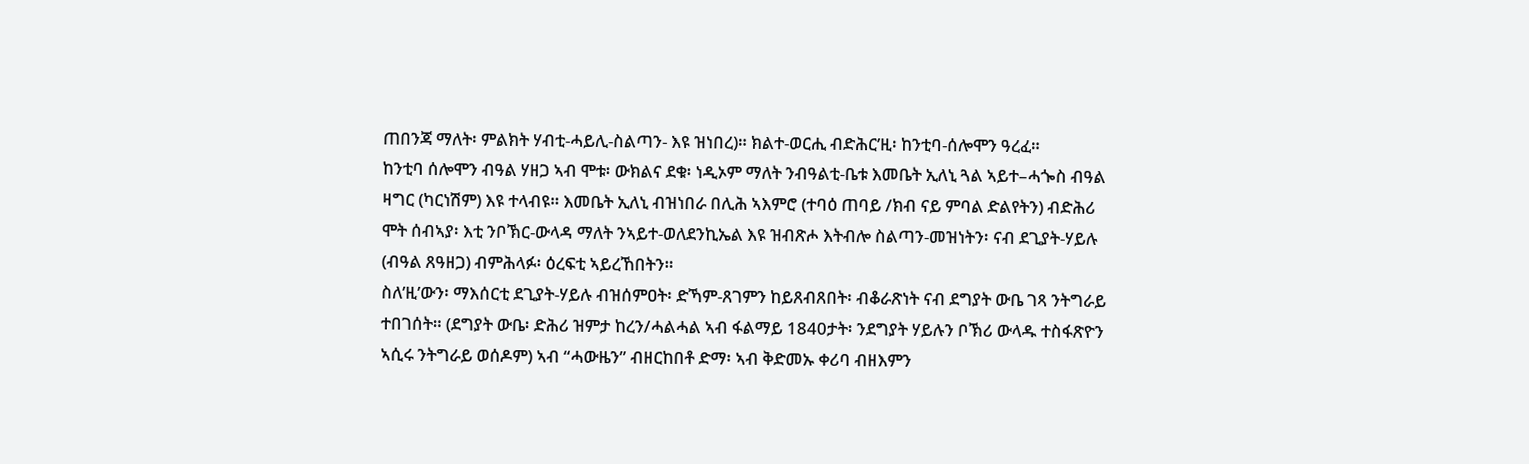ጠበንጃ ማለት፡ ምልክት ሃብቲ-ሓይሊ-ስልጣን- እዩ ዝነበረ)። ክልተ-ወርሒ ብድሕር’ዚ፡ ከንቲባ-ሰሎሞን ዓረፈ።
ከንቲባ ሰሎሞን ብዓል ሃዘጋ ኣብ ሞቱ፡ ውክልና ደቁ፡ ነዲኦም ማለት ንብዓልቲ-ቤቱ እመቤት ኢለኒ ጓል ኣይተ–ሓጐስ ብዓል ዛግር (ካርነሽም) እዩ ተላብዩ። እመቤት ኢለኒ ብዝነበራ በሊሕ ኣእምሮ (ተባዕ ጠባይ /ክብ ናይ ምባል ድልየትን) ብድሕሪ ሞት ሰብኣያ፡ እቲ ንቦኽር-ውላዳ ማለት ንኣይተ-ወለደንኪኤል እዩ ዝብጽሖ እትብሎ ስልጣን-መዝነትን፡ ናብ ደጊያት-ሃይሉ (ብዓል ጸዓዘጋ) ብምሕላፉ፡ ዕረፍቲ ኣይረኸበትን።
ስለ’ዚ’ውን፡ ማእሰርቲ ደጊያት-ሃይሉ ብዝሰምዐት፡ ድኻም-ጸገምን ከይጸብጸበት፡ ብቆራጽነት ናብ ደግያት ውቤ ገጻ ንትግራይ ተበገሰት። (ደግያት ውቤ፡ ድሕሪ ዝምታ ከረን/ሓልሓል ኣብ ፋልማይ 1840ታት፡ ንደግያት ሃይሉን ቦኽሪ ውላዱ ተስፋጽዮን ኣሲሩ ንትግራይ ወሰዶም) ኣብ “ሓውዜን” ብዘርከበቶ ድማ፡ ኣብ ቅድመኡ ቀሪባ ብዘእምን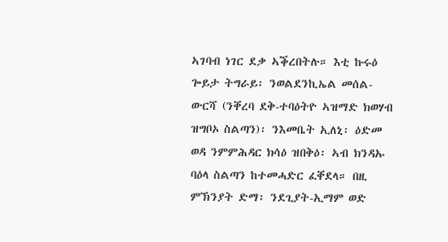ኣገባብ ነገር ደቃ ኣቕረበትሉ። እቲ ኩሩዕ ጐይታ ትግራይ፡ ንወልደንኪኤል መሰል-ውርሻ (ንቐረባ ደቅ-ተባዕትዮ ኣዝማድ ክወሃብ ዝግቦኦ ስልጣን)፡ ንእመቤት ኢለኒ፡ ዕድመ ወዳ ንምምሕዳር ክሳዕ ዝበቅዕ፡ ኣብ ክንዳኡ ባዕላ ስልጣን ከተመሓድር ፈቐደላ። በዚ ምኽንያት ድማ፡ ንደጊያት-ኢማም ወድ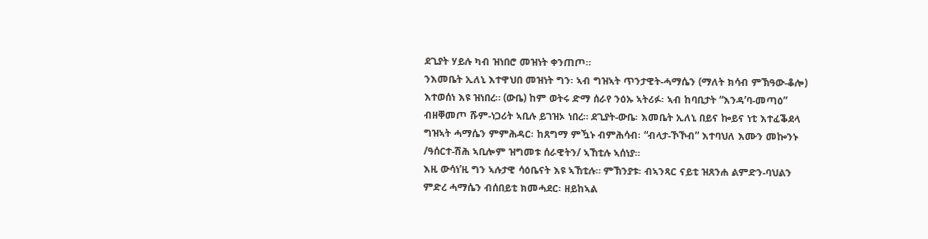ደጊያት ሃይሉ ካብ ዝነበሮ መዝነት ቀንጠጦ።
ንእመቤት ኢለኒ እተዋህበ መዝነት ግን፡ ኣብ ግዝኣት ጥንታዊት-ሓማሴን (ማለት ክሳብ ምኽዓው-ቆሎ) እተወሰነ እዩ ዝነበረ። (ውቤ) ከም ወትሩ ድማ ሰራየ ንዕኡ ኣትሪፉ፡ ኣብ ከባቢታት “እንዳ’ባ-መጣዕ” ብዘቐመጦ ሹም-ነጋሪት ኣቢሉ ይገዝኦ ነበረ። ደጊያት-ውቤ፡ እመቤት ኢለኒ በይና ኰይና ነቲ እተፈቕደላ ግዝኣት ሓማሴን ምምሕዳር፡ ከጸግማ ምዃኑ ብምሕሳብ፡ “ብላታ-ኾኾብ” እተባህለ እሙን መኰንኑ /ዓሰርተ-ሽሕ ኣቢሎም ዝግመቱ ሰራዊትን/ ኣኸቲሉ ኣሰነያ።
እዚ ውሳነ’ዚ ግን ኣሉታዊ ሳዕቤናት እዩ ኣኸቲሉ። ምኽንያቱ፡ ብኣንጻር ናይቲ ዝጸንሐ ልምድን-ባህልን ምድረ ሓማሴን ብሰበይቲ ክመሓደር፡ ዘይከኣል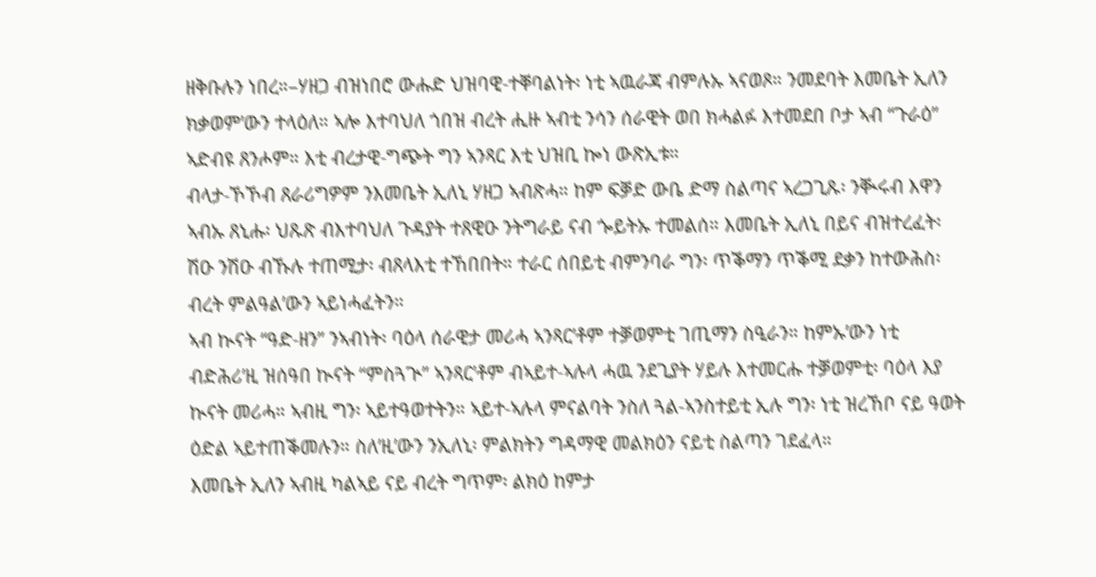ዘቅቡሉን ነበረ።–ሃዘጋ ብዝነበሮ ውሑድ ህዝባዊ-ተቐባልነት፡ ነቲ ኣዉራጃ ብምሉኡ ኣናወጾ። ንመደባት እመቤት ኢለን ክቃወም’ውን ተላዕለ። ኣሎ እተባህለ ጎበዝ ብረት ሒዙ ኣብቲ ንሳን ሰራዊት ወበ ክሓልፉ እተመደበ ቦታ ኣብ “ጉራዕ” ኣድብዩ ጸንሖም። እቲ ብረታዊ-ግጭት ግን ኣንጻር እቲ ህዝቢ ኰነ ውጽኢቱ።
ብላታ-ኾኾብ ጸራሪግዎም ንእመቤት ኢለኒ ሃዘጋ ኣብጽሓ። ከም ፍቓድ ውቤ ድማ ስልጣና ኣረጋጊጹ፡ ንቚሩብ እዋን ኣብኡ ጸኒሑ፡ ህጹጽ ብእተባህለ ጉዳያት ተጸዊዑ ንትግራይ ናብ ጐይትኡ ተመልሰ። እመቤት ኢለኒ በይና ብዝተረፈት፡ ሽዑ ንሽዑ ብኹሉ ተጠሚታ፡ ብጸላእቲ ተኸበበት። ተራር ሰበይቲ ብምንባራ ግን፡ ጥቕማን ጥቕሚ ደቃን ከተውሕስ፡ ብረት ምልዓል’ውን ኣይነሓፈትን።
ኣብ ኲናት “ዓድ-ዘን” ንኣብነት፡ ባዕላ ሰራዊታ መሪሓ ኣንጻር’ቶም ተቓወምቲ ገጢማን ስዒራን። ከምኡ’ውን ነቲ ብድሕሪ’ዚ ዝሰዓበ ኲናት “ምስጓጒ” ኣንጻር’ቶም ብኣይተ-ኣሉላ ሓዉ ንደጊያት ሃይሉ እተመርሑ ተቓወምቲ፡ ባዕላ እያ ኲናት መሪሓ። ኣብዚ ግን፡ ኣይተዓወተትን። ኣይተ-ኣሉላ ምናልባት ንስለ ጓል-ኣንስተይቲ ኢሉ ግን፡ ነቲ ዝረኸቦ ናይ ዓወት ዕድል ኣይተጠቕመሉን። ስለ’ዚ’ውን ንኢለኒ፡ ምልክትን ግዳማዊ መልክዕን ናይቲ ስልጣን ገደፈላ።
እመቤት ኢለን ኣብዚ ካልኣይ ናይ ብረት ግጥም፡ ልክዕ ከምታ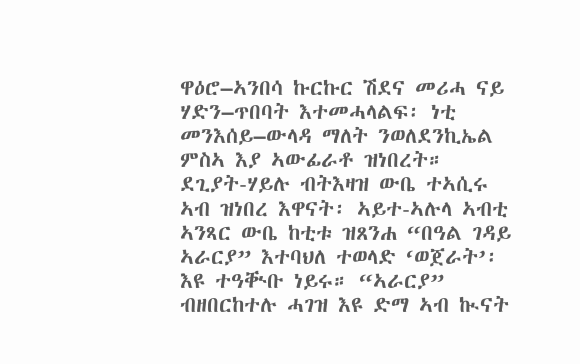ዋዕሮ–ኣንበሳ ኩርኩር ሽደና መሪሓ ናይ ሃድን–ጥበባት እተመሓላልፍ፡ ነቲ መንእሰይ–ውላዳ ማለት ንወለደንኪኤል ምስኣ እያ ኣውፊራቶ ዝነበረት።
ደጊያት-ሃይሉ ብትእዛዝ ውቤ ተኣሲሩ ኣብ ዝነበረ እዋናት፡ ኣይተ-ኣሉላ ኣብቲ ኣንጻር ውቤ ከቲቱ ዝጸንሐ “በዓል ገዳይ ኣራርያ” እተባህለ ተወላድ ‘ወጀራት’፡ እዩ ተዓቚቡ ነይሩ። “ኣራርያ” ብዘበርከተሉ ሓገዝ እዩ ድማ ኣብ ኲናት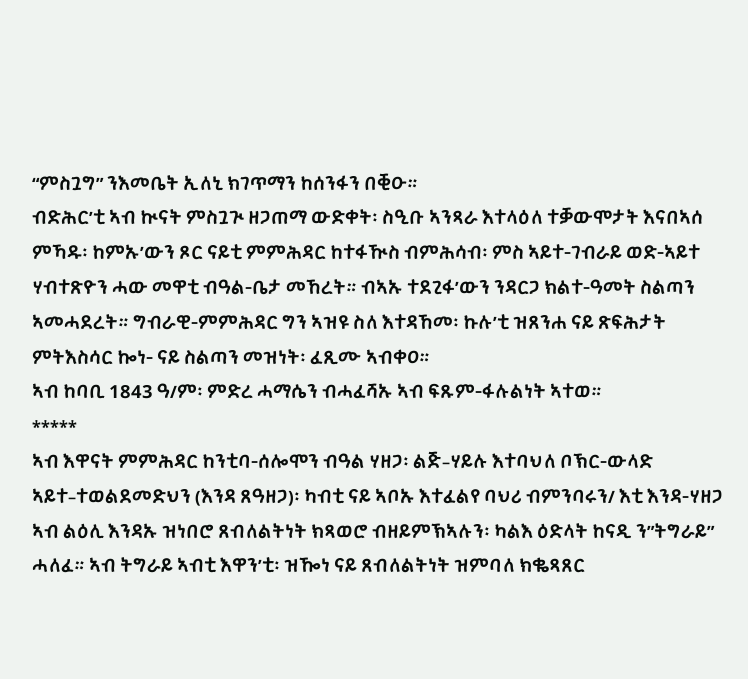“ምስጓግ” ንእመቤት ኢለኒ ክገጥማን ከሰንፋን በቒዑ።
ብድሕር’ቲ ኣብ ኲናት ምስጓጒ ዘጋጠማ ውድቀት፡ ስዒቡ ኣንጻራ እተላዕለ ተቓውሞታት እናበኣሰ ምኻዱ፡ ከምኡ’ውን ጾር ናይቲ ምምሕዳር ከተፋዂስ ብምሕሳብ፡ ምስ ኣይተ-ገብራይ ወድ-ኣይተ ሃብተጽዮን ሓው መዋቲ ብዓል-ቤታ መኸረት። ብኣኡ ተደጊፋ’ውን ንዳርጋ ክልተ-ዓመት ስልጣን ኣመሓደረት። ግብራዊ-ምምሕዳር ግን ኣዝዩ ስለ እተዳኸመ፡ ኩሉ’ቲ ዝጸንሐ ናይ ጽፍሕታት ምትእስሳር ኰነ- ናይ ስልጣን መዝነት፡ ፈጺሙ ኣብቀዐ።
ኣብ ከባቢ 1843 ዓ/ም፡ ምድረ ሓማሴን ብሓፈሻኡ ኣብ ፍጹም-ፋሉልነት ኣተወ።
*****
ኣብ እዋናት ምምሕዳር ከንቲባ-ሰሎሞን ብዓል ሃዘጋ፡ ልጅ–ሃይሉ እተባህለ ቦኽር-ውላድ ኣይተ–ተወልደመድህን (እንዳ ጸዓዘጋ)፡ ካብቲ ናይ ኣቦኡ እተፈልየ ባህሪ ብምንባሩን/ እቲ እንዳ-ሃዘጋ ኣብ ልዕሊ እንዳኡ ዝነበሮ ጸብለልትነት ክጻወሮ ብዘይምኽኣሉን፡ ካልእ ዕድላት ከናዲ ን”ትግራይ” ሓለፈ። ኣብ ትግራይ ኣብቲ እዋን’ቲ፡ ዝዀነ ናይ ጸብለልትነት ዝምባለ ክቈጻጸር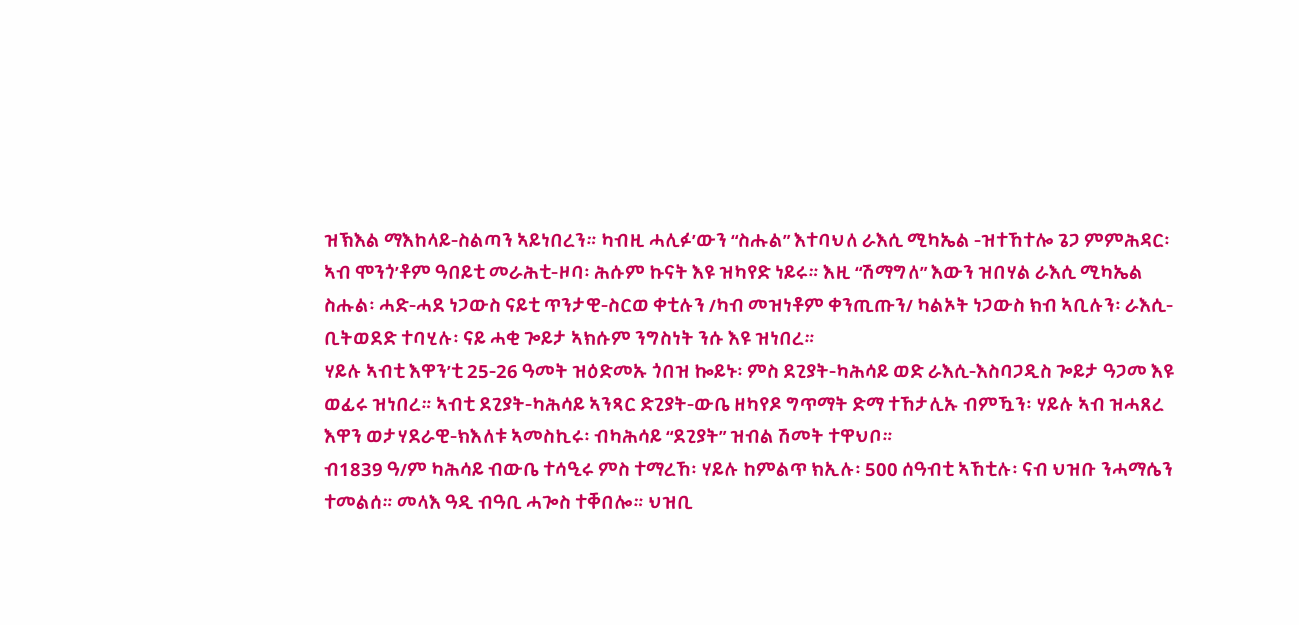ዝኽእል ማእከላይ-ስልጣን ኣይነበረን። ካብዚ ሓሊፉ’ውን “ስሑል” እተባህለ ራእሲ ሚካኤል -ዝተኸተሎ ጌጋ ምምሕዳር፡ ኣብ ሞንጎ’ቶም ዓበይቲ መራሕቲ-ዞባ፡ ሕሱም ኩናት እዩ ዝካየድ ነይሩ። እዚ “ሽማግለ” እውን ዝበሃል ራእሲ ሚካኤል ስሑል፡ ሓድ-ሓደ ነጋውስ ናይቲ ጥንታዊ-ስርወ ቀቲሉን /ካብ መዝነቶም ቀንጢጡን/ ካልኦት ነጋውስ ክብ ኣቢሉን፡ ራእሲ-ቢትወደድ ተባሂሉ፡ ናይ ሓቂ ጐይታ ኣክሱም ንግስነት ንሱ እዩ ዝነበረ።
ሃይሉ ኣብቲ እዋን’ቲ 25-26 ዓመት ዝዕድመኡ ጎበዝ ኰይኑ፡ ምስ ደጊያት-ካሕሳይ ወድ ራእሲ-እስባጋዲስ ጐይታ ዓጋመ እዩ ወፊሩ ዝነበረ። ኣብቲ ደጊያት-ካሕሳይ ኣንጻር ድጊያት-ውቤ ዘካየዶ ግጥማት ድማ ተኸታሊኡ ብምዃን፡ ሃይሉ ኣብ ዝሓጸረ እዋን ወታሃደራዊ-ክእለቱ ኣመስኪሩ፡ ብካሕሳይ “ደጊያት” ዝብል ሽመት ተዋህቦ።
ብ1839 ዓ/ም ካሕሳይ ብውቤ ተሳዒሩ ምስ ተማረኸ፡ ሃይሉ ከምልጥ ክኢሉ፡ 500 ሰዓብቲ ኣኸቲሉ፡ ናብ ህዝቡ ንሓማሴን ተመልሰ። መላእ ዓዲ ብዓቢ ሓጐስ ተቐበሎ። ህዝቢ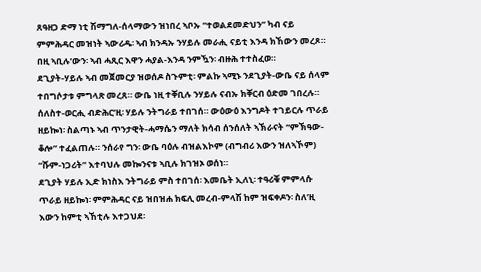ጸዓዘጋ ድማ ነቲ ሽማግለ-ሰላማውን ዝነበረ ኣቦኡ “ተወልደመድህን” ካብ ናይ ምምሕዳር መዝነት ኣውሪዱ፡ ኣብ ክንዳኡ ንሃይሉ መራሒ ናይቲ እንዳ ክኸውን መረጾ። በዚ ኣቢሉ’ውን፡ ኣብ ሓጺር እዋን ሓያል-እንዳ ንምዃን፡ ብዙሕ ተተስፈወ።
ደጊያት-ሃይሉ ኣብ መጀመርያ ዝወሰዶ ስጉምቲ፡ ምልኩ ኣሚኑ ንደጊያት-ውቤ ናይ ሰላም ተበግሶታቱ ምግላጽ መረጸ። ውቤ ነዚ ተቐቢሉ ንሃይሉ ናብኡ ክቐርብ ዕድመ ገበረሉ። ሰለስተ-ወርሒ ብድሕር’ዚ፡ ሃይሉ ንትግራይ ተበገሰ። ውዕውዕ እንግዶት ተገይርሉ ጥራይ ዘይኰነ፡ ስልጣኑ ኣብ ጥንታዊት-ሓማሴን ማለት ክሳብ ሰንሰለት ኣኽራናት “ምኽዓው-ቆሎ” ተፈልጠሉ። ንሰራየ ግን፡ ውቤ ባዕሉ ብዝልእኮም (ብግብሪ እውን ዝለኣኾም) “ሹም-ነጋሪት” እተባህሉ መኰንናቱ ኣቢሉ ክገዝኦ ወሰነ።
ደጊያት ሃይሉ ኢድ ክነስእ ንትግራይ ምስ ተበገሰ፡ እመቤት ኢለኒ፡ ተዓሪቑ ምምላሱ ጥራይ ዘይኰነ፡ ምምሕዳር ናይ ዝበዝሐ ክፍሊ መረብ-ምላሽ ከም ዝፍቀዶን፡ ስለ’ዚ እውን ከምቲ ኣኸቲሉ እተጋህደ፡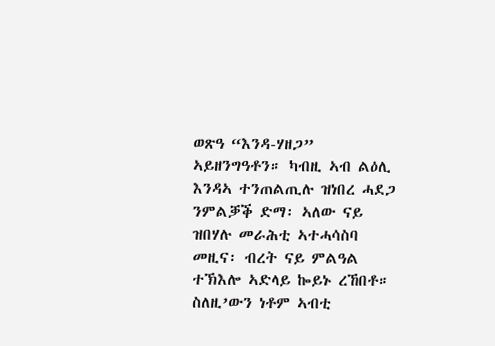ወጽዓ “እንዳ-ሃዘጋ” ኣይዘንግዓቶን። ካብዚ ኣብ ልዕሊ እንዳኣ ተንጠልጢሉ ዝነበረ ሓደጋ ንምልቓቕ ድማ፡ ኣለው ናይ ዝበሃሉ መራሕቲ ኣተሓሳስባ መዚና፡ ብረት ናይ ምልዓል ተኽእሎ ኣድላይ ኰይኑ ረኸበቶ። ስለዚ’ውን ነቶም ኣብቲ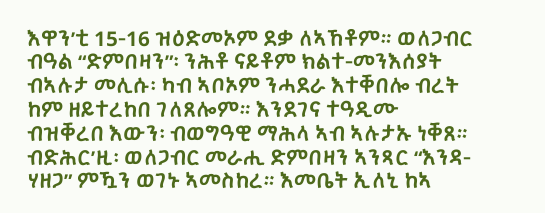እዋን’ቲ 15-16 ዝዕድመኦም ደቃ ለኣኸቶም። ወለጋብር ብዓል “ድምበዛን”፡ ንሕቶ ናይቶም ክልተ-መንእሰያት ብኣሉታ መሊሱ፡ ካብ ኣቦኦም ንሓደራ እተቐበሎ ብረት ከም ዘይተረከበ ገለጸሎም። እንደገና ተዓዲሙ ብዝቐረበ እውን፡ ብወግዓዊ ማሕላ ኣብ ኣሉታኡ ነቐጸ። ብድሕር’ዚ፡ ወለጋብር መራሒ ድምበዛን ኣንጻር “እንዳ-ሃዘጋ” ምዃን ወገኑ ኣመስከረ። እመቤት ኢለኒ ከኣ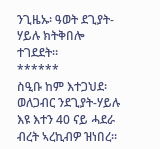ንጊዜኡ፡ ዓወት ደጊያት-ሃይሉ ክትቅበሎ ተገደደት።
******
ስዒቡ ከም እተጋህደ፡ ወለጋብር ንደጊያት-ሃይሉ እዩ እተን 40 ናይ ሓደራ ብረት ኣረኪብዎ ዝነበረ።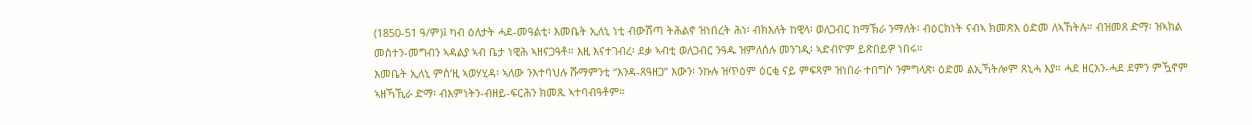(1850-51 ዓ/ም)፤ ካብ ዕለታት ሓደ-መዓልቲ፡ እመቤት ኢለኒ ነቲ ብውሽጣ ትሕልኖ ዝነበረት ሕነ፡ ብክእለት ከዊላ፡ ወለጋብር ከማኽራ ንማለት፡ ብዕርክነት ናብኣ ክመጽእ ዕድመ ለኣኸትሉ። ብዝመጸ ድማ፡ ዝኣክል መስተን-መግብን ኣዳልያ ኣብ ቤታ ነዊሕ ኣዘናጋዓቶ። እዚ እናተገብረ፡ ደቃ ኣብቲ ወለጋብር ንዓዱ ዝምለሰሉ መንገዲ፡ ኣድብዮም ይጽበይዎ ነበሩ።
እመቤት ኢለኒ ምስ’ዚ ኣወሃሂዳ፡ ኣለው ንእተባህሉ ሹማምንቲ “እንዳ-ጸዓዘጋ” እውን፡ ንኩሉ ዝጥዕም ዕርቂ ናይ ምፍጻም ዝነበራ ተበግሶ ንምግላጽ፡ ዕድመ ልኢኻትሎም ጸኒሓ እያ። ሓደ ዘርእን-ሓደ ደምን ምዃኖም ኣዘኻኺራ ድማ፡ ብእምነትን-ብዘይ-ፍርሕን ክመጹ ኣተባብዓቶም።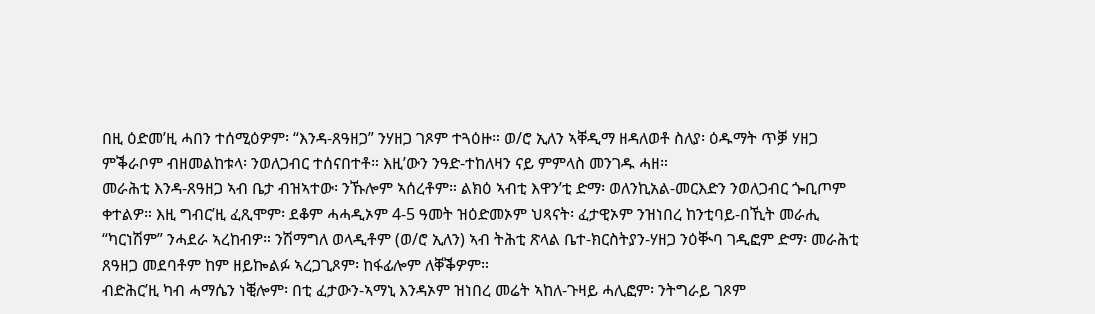በዚ ዕድመ’ዚ ሓበን ተሰሚዕዎም፡ “እንዳ-ጸዓዘጋ” ንሃዘጋ ገጾም ተጓዕዙ። ወ/ሮ ኢለን ኣቐዲማ ዘዳለወቶ ስለያ፡ ዕዱማት ጥቓ ሃዘጋ ምቕራቦም ብዘመልከቱላ፡ ንወለጋብር ተሰናበተቶ። እዚ’ውን ንዓድ-ተከለዛን ናይ ምምላስ መንገዱ ሓዘ።
መራሕቲ እንዳ-ጸዓዘጋ ኣብ ቤታ ብዝኣተው፡ ንኹሎም ኣሰረቶም። ልክዕ ኣብቲ እዋን’ቲ ድማ፡ ወለንኪአል-መርእድን ንወለጋብር ጐቢጦም ቀተልዎ። እዚ ግብር’ዚ ፈጺሞም፡ ደቆም ሓሓዲኦም 4-5 ዓመት ዝዕድመኦም ህጻናት፡ ፈታዊኦም ንዝነበረ ከንቲባይ-በኺት መራሒ “ካርነሽም” ንሓደራ ኣረከብዎ። ንሽማግለ ወላዲቶም (ወ/ሮ ኢለን) ኣብ ትሕቲ ጽላል ቤተ-ክርስትያን-ሃዘጋ ንዕቚባ ገዲፎም ድማ፡ መራሕቲ ጸዓዘጋ መደባቶም ከም ዘይኰልፉ ኣረጋጊጾም፡ ከፋፊሎም ለቐቕዎም።
ብድሕር’ዚ ካብ ሓማሴን ነቒሎም፡ በቲ ፈታውን-ኣማኒ እንዳኦም ዝነበረ መሬት ኣከለ-ጉዛይ ሓሊፎም፡ ንትግራይ ገጾም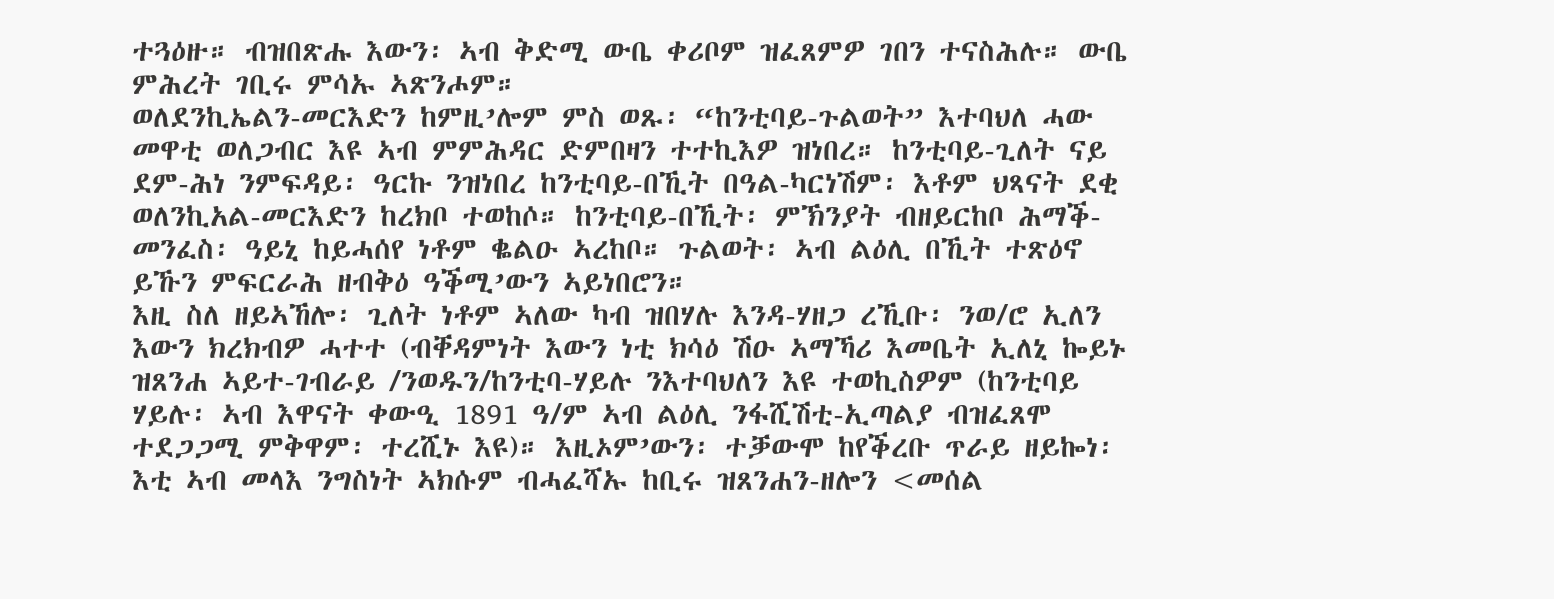ተጓዕዙ። ብዝበጽሑ እውን፡ ኣብ ቅድሚ ውቤ ቀሪቦም ዝፈጸምዎ ገበን ተናስሕሉ። ውቤ ምሕረት ገቢሩ ምሳኡ ኣጽንሖም።
ወለደንኪኤልን-መርእድን ከምዚ’ሎም ምስ ወጹ፡ “ከንቲባይ-ጉልወት” እተባህለ ሓው መዋቲ ወለጋብር እዩ ኣብ ምምሕዳር ድምበዛን ተተኪእዎ ዝነበረ። ከንቲባይ-ጊለት ናይ ደም-ሕነ ንምፍዳይ፡ ዓርኩ ንዝነበረ ከንቲባይ-በኺት በዓል-ካርነሽም፡ እቶም ህጻናት ደቂ ወለንኪአል-መርእድን ከረክቦ ተወከሶ። ከንቲባይ-በኺት፡ ምኽንያት ብዘይርከቦ ሕማቕ-መንፈስ፡ ዓይኒ ከይሓሰየ ነቶም ቈልዑ ኣረከቦ። ጉልወት፡ ኣብ ልዕሊ በኺት ተጽዕኖ ይኹን ምፍርራሕ ዘብቅዕ ዓቕሚ’ውን ኣይነበሮን።
እዚ ስለ ዘይኣኸሎ፡ ጊለት ነቶም ኣለው ካብ ዝበሃሉ እንዳ-ሃዘጋ ረኺቡ፡ ንወ/ሮ ኢለን እውን ክረክብዎ ሓተተ (ብቐዳምነት እውን ነቲ ክሳዕ ሽዑ ኣማኻሪ እመቤት ኢለኒ ኰይኑ ዝጸንሐ ኣይተ-ገብራይ /ንወዱን/ከንቲባ-ሃይሉ ንእተባህለን እዩ ተወኪስዎም (ከንቲባይ ሃይሉ፡ ኣብ እዋናት ቀውዒ 1891 ዓ/ም ኣብ ልዕሊ ንፋሺሽቲ-ኢጣልያ ብዝፈጸሞ ተደጋጋሚ ምቅዋም፡ ተረሺኑ እዩ)። እዚኦም’ውን፡ ተቓውሞ ከየቕረቡ ጥራይ ዘይኰነ፡ እቲ ኣብ መላእ ንግስነት ኣክሱም ብሓፈሻኡ ከቢሩ ዝጸንሐን-ዘሎን <መሰል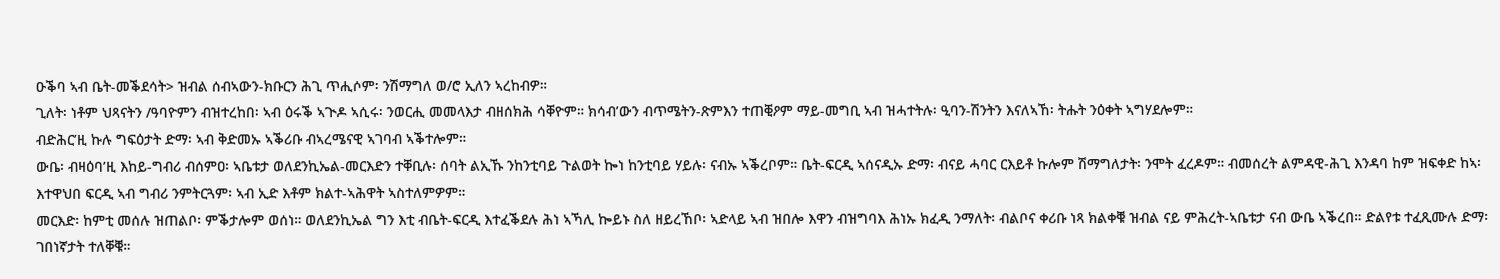ዑቕባ ኣብ ቤት-መቕደሳት> ዝብል ሰብኣውን-ክቡርን ሕጊ ጥሒሶም፡ ንሽማግለ ወ/ሮ ኢለን ኣረከብዎ።
ጊለት፡ ነቶም ህጻናትን /ዓባዮምን ብዝተረከበ፡ ኣብ ዕሩቕ ኣጒዶ ኣሲሩ፡ ንወርሒ መመላእታ ብዘሰክሕ ሳቐዮም። ክሳብ’ውን ብጥሜትን-ጽምእን ተጠቒዖም ማይ-መግቢ ኣብ ዝሓተትሉ፡ ዒባን-ሽንትን እናለኣኸ፡ ትሑት ንዕቀት ኣግሃደሎም።
ብድሕር’ዚ ኩሉ ግፍዕታት ድማ፡ ኣብ ቅድመኡ ኣቕሪቡ ብኣረሜናዊ ኣገባብ ኣቕተሎም።
ውቤ፡ ብዛዕባ’ዚ እከይ-ግብሪ ብሰምዐ፡ ኣቤቱታ ወለደንኪኤል-መርእድን ተቐቢሉ፡ ሰባት ልኢኹ ንከንቲባይ ጉልወት ኰነ ከንቲባይ ሃይሉ፡ ናብኡ ኣቕረቦም። ቤት-ፍርዲ ኣሰናዲኡ ድማ፡ ብናይ ሓባር ርእይቶ ኩሎም ሽማግለታት፡ ንሞት ፈረዶም። ብመሰረት ልምዳዊ-ሕጊ እንዳባ ከም ዝፍቀድ ከኣ፡ እተዋህበ ፍርዲ ኣብ ግብሪ ንምትርጓም፡ ኣብ ኢድ እቶም ክልተ-ኣሕዋት ኣስተለምዎም።
መርእድ፡ ከምቲ መሰሉ ዝጠልቦ፡ ምቕታሎም ወሰነ። ወለደንኪኤል ግን እቲ ብቤት-ፍርዲ እተፈቕደሉ ሕነ ኣኻሊ ኰይኑ ስለ ዘይረኸቦ፡ ኣድላይ ኣብ ዝበሎ እዋን ብዝግባእ ሕነኡ ክፈዲ ንማለት፡ ብልቦና ቀሪቡ ነጻ ክልቀቑ ዝብል ናይ ምሕረት-ኣቤቱታ ናብ ውቤ ኣቕረበ። ድልየቱ ተፈጺሙሉ ድማ፡ ገበነኛታት ተለቐቑ።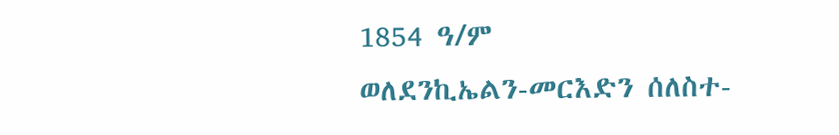1854 ዓ/ም
ወለደንኪኤልን-መርእድን ሰለስተ-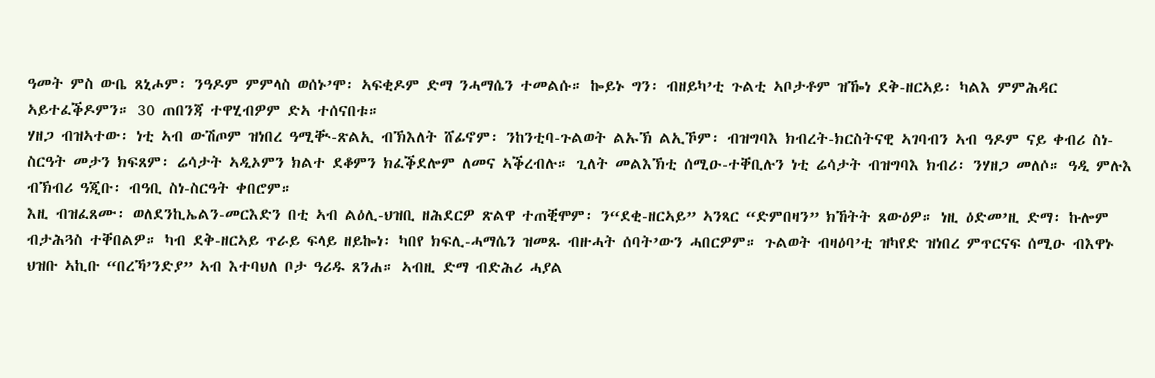ዓመት ምስ ውቤ ጸኒሖም፡ ንዓዶም ምምላስ ወሰኑ’ሞ፡ ኣፍቂዶም ድማ ንሓማሴን ተመልሱ። ኰይኑ ግን፡ ብዘይካ’ቲ ጉልቲ ኣቦታቶም ዝዀነ ደቅ-ዘርኣይ፡ ካልእ ምምሕዳር ኣይተፈቕዶምን። 30 ጠበንጃ ተዋሂብዎም ድኣ ተሰናበቱ።
ሃዘጋ ብዝኣተው፡ ነቲ ኣብ ውሽጦም ዝነበረ ዓሚቚ-ጽልኢ ብኽእለት ሸፊኖም፡ ንከንቲባ-ጉልወት ልኡኽ ልኢኾም፡ ብዝግባእ ክብረት-ክርስትናዊ ኣገባብን ኣብ ዓዶም ናይ ቀብሪ ስነ-ስርዓት መታን ክፍጸም፡ ሬሳታት ኣዲኦምን ክልተ ደቆምን ክፈቕደሎም ለመና ኣቕረብሉ። ጊለት መልእኽቲ ሰሚዑ-ተቐቢሉን ነቲ ሬሳታት ብዝግባእ ክብሪ፡ ንሃዘጋ መለሶ። ዓዲ ምሉእ ብኽብሪ ዓጂቡ፡ ብዓቢ ስነ-ስርዓት ቀበሮም።
እዚ ብዝፈጸሙ፡ ወለደንኪኤልን-መርእድን በቲ ኣብ ልዕሊ-ህዝቢ ዘሕደርዎ ጽልዋ ተጠቒሞም፡ ን“ደቂ-ዘርኣይ” ኣንጻር “ድምበዛን” ክኸትት ጸውዕዎ። ነዚ ዕድመ’ዚ ድማ፡ ኩሎም ብታሕጓስ ተቐበልዎ። ካብ ደቅ-ዘርኣይ ጥራይ ፍላይ ዘይኰነ፡ ካበየ ክፍሊ-ሓማሴን ዝመጹ ብዙሓት ሰባት’ውን ሓበርዎም። ጉልወት ብዛዕባ’ቲ ዝካየድ ዝነበረ ምጥርናፍ ሰሚዑ ብእዋኑ ህዝቡ ኣኪቡ “በረኻ’ንድያ” ኣብ እተባህለ ቦታ ዓሪዱ ጸንሐ። ኣብዚ ድማ ብድሕሪ ሓያል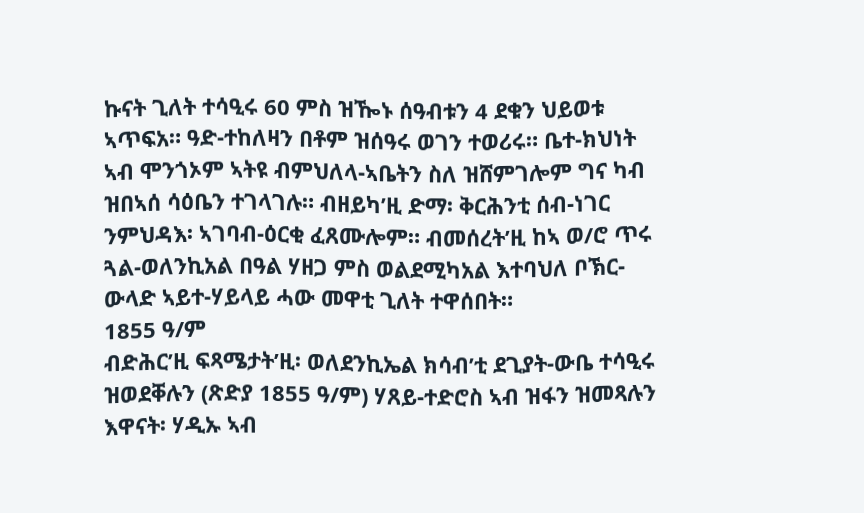ኩናት ጊለት ተሳዒሩ 60 ምስ ዝዀኑ ሰዓብቱን 4 ደቁን ህይወቱ ኣጥፍአ። ዓድ-ተከለዛን በቶም ዝሰዓሩ ወገን ተወሪሩ። ቤተ-ክህነት ኣብ ሞንጎኦም ኣትዩ ብምህለላ-ኣቤትን ስለ ዝሸምገሎም ግና ካብ ዝበኣሰ ሳዕቤን ተገላገሉ። ብዘይካ’ዚ ድማ፡ ቅርሕንቲ ሰብ-ነገር ንምህዳእ፡ ኣገባብ-ዕርቂ ፈጸሙሎም። ብመሰረት’ዚ ከኣ ወ/ሮ ጥሩ ጓል-ወለንኪአል በዓል ሃዘጋ ምስ ወልደሚካአል እተባህለ ቦኽር-ውላድ ኣይተ-ሃይላይ ሓው መዋቲ ጊለት ተዋሰበት።
1855 ዓ/ም
ብድሕር’ዚ ፍጻሜታት’ዚ፡ ወለደንኪኤል ክሳብ’ቲ ደጊያት-ውቤ ተሳዒሩ ዝወደቐሉን (ጽድያ 1855 ዓ/ም) ሃጸይ-ተድሮስ ኣብ ዝፋን ዝመጻሉን እዋናት፡ ሃዲኡ ኣብ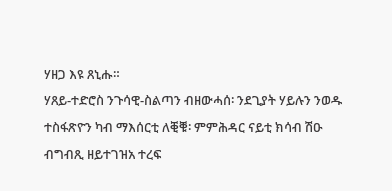ሃዘጋ እዩ ጸኒሑ።
ሃጸይ-ተድሮስ ንጉሳዊ-ስልጣን ብዘውሓሰ፡ ንደጊያት ሃይሉን ንወዱ ተስፋጽዮን ካብ ማእሰርቲ ለቒቑ፡ ምምሕዳር ናይቲ ክሳብ ሽዑ ብግብጺ ዘይተገዝአ ተረፍ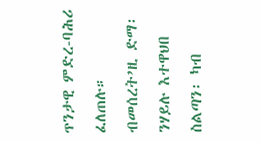ጥንታዊ ምድረ-ባሕሪ ፈለጠሉ። ብመሰረት’ዚ ድማ፡ ንሃይሉ እተዋህበ ስልጣን፡ ካብ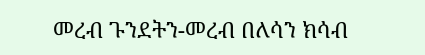መረብ ጉንደትን-መረብ በለሳን ክሳብ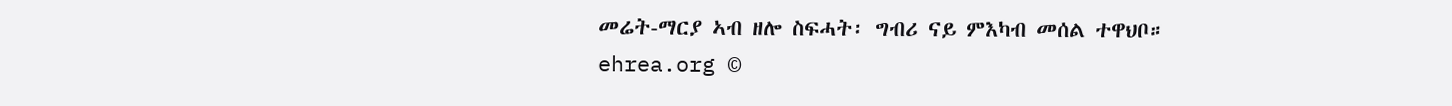መሬት-ማርያ ኣብ ዘሎ ስፍሓት፡ ግብሪ ናይ ምእካብ መሰል ተዋህቦ።
ehrea.org ©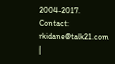2004-2017. Contact: rkidane@talk21.com |